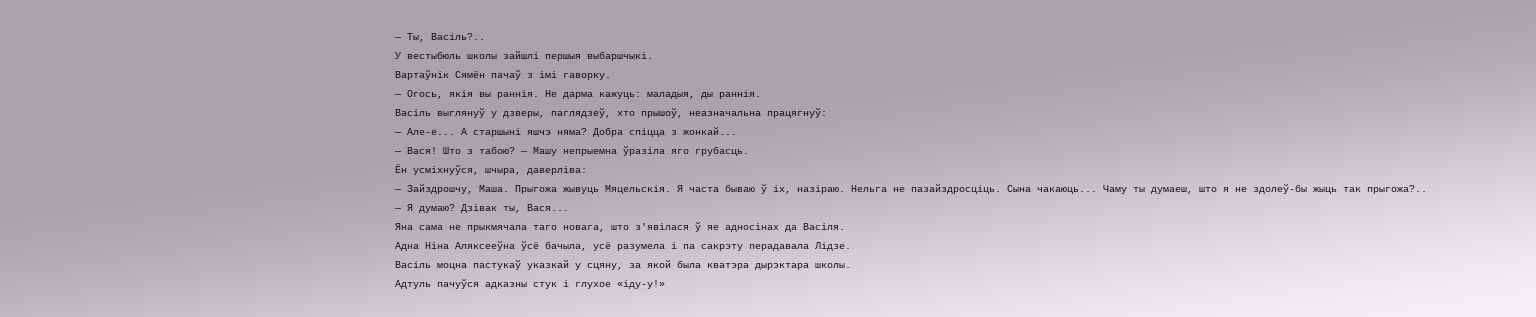— Ты, Васіль?..
У вестыбюль школы зайшлі першыя выбаршчыкі.
Вартаўнік Сямён пачаў з імі гаворку.
— Огось, якія вы раннія. Не дарма кажуць: маладыя, ды раннія.
Васіль выглянуў у дзверы, паглядзеў, хто прышоў, неазначальна працягнуў:
— Але-е... А старшыні яшчэ няма? Добра спіцца з жонкай...
— Вася! Што з табою? — Машу непрыемна ўразіла яго грубасць.
Ён усміхнуўся, шчыра, даверліва:
— Зайздрошчу, Маша. Прыгожа жывуць Мяцельскія. Я часта бываю ў іх, назіраю. Нельга не пазайздросціць. Сына чакаюць... Чаму ты думаеш, што я не здолеў-бы жыць так прыгожа?..
— Я думаю? Дзівак ты, Вася...
Яна сама не прыкмячала таго новага, што з'явілася ў яе адносінах да Васіля.
Адна Ніна Аляксееўна ўсё бачыла, усё разумела і па сакрэту перадавала Лідзе.
Васіль моцна пастукаў указкай у сцяну, за якой была кватэра дырэктара школы.
Адтуль пачуўся адказны стук і глухое «іду-у!»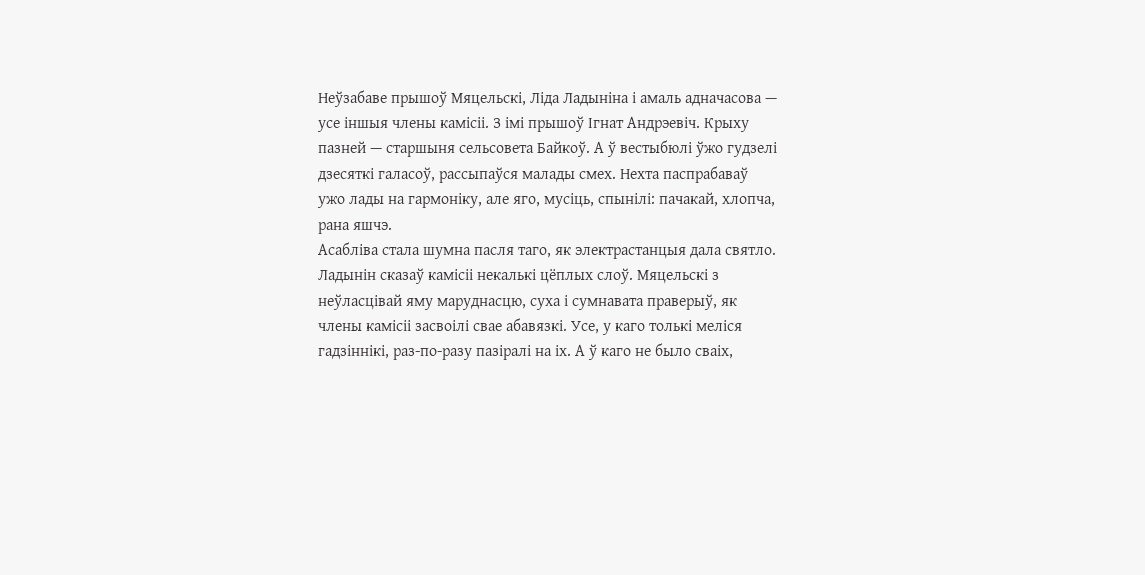Неўзабаве прышоў Мяцельскі, Ліда Ладыніна і амаль адначасова — усе іншыя члены камісіі. З імі прышоў Ігнат Андрэевіч. Крыху пазней — старшыня сельсовета Байкоў. А ў вестыбюлі ўжо гудзелі дзесяткі галасоў, рассыпаўся малады смех. Нехта паспрабаваў ужо лады на гармоніку, але яго, мусіць, спынілі: пачакай, хлопча, рана яшчэ.
Асабліва стала шумна пасля таго, як электрастанцыя дала святло. Ладынін сказаў камісіі некалькі цёплых слоў. Мяцельскі з неўласцівай яму маруднасцю, суха і сумнавата праверыў, як члены камісіі засвоілі свае абавязкі. Усе, у каго толькі меліся гадзіннікі, раз-по-разу пазіралі на іх. А ў каго не было сваіх,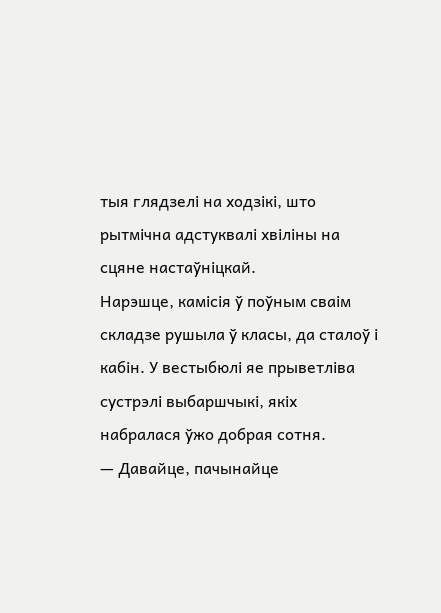тыя глядзелі на ходзікі, што рытмічна адстуквалі хвіліны на сцяне настаўніцкай.
Нарэшце, камісія ў поўным сваім складзе рушыла ў класы, да сталоў і кабін. У вестыбюлі яе прыветліва сустрэлі выбаршчыкі, якіх набралася ўжо добрая сотня.
— Давайце, пачынайце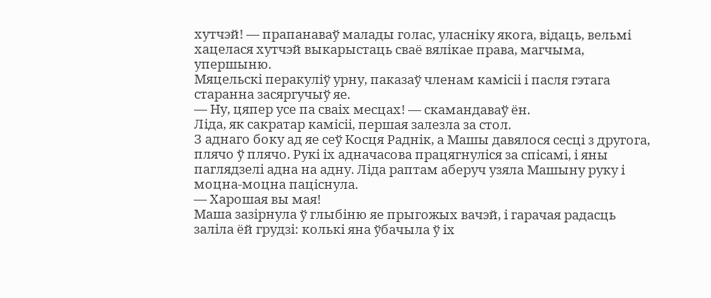хутчэй! — прапанаваў малады голас, уласніку якога, відаць, вельмі хацелася хутчэй выкарыстаць сваё вялікае права, магчыма, упершыню.
Мяцельскі перакуліў урну, паказаў членам камісіі і пасля гэтага старанна засяргучыў яе.
— Ну, цяпер усе па сваіх месцах! — скамандаваў ён.
Ліда, як сакратар камісіі, першая залезла за стол.
З аднаго боку ад яе сеў Косця Раднік, а Машы давялося сесці з другога, плячо ў плячо. Рукі іх адначасова працягнуліся за спісамі, і яны паглядзелі адна на адну. Ліда раптам аберуч узяла Машыну руку і моцна-моцна паціснула.
— Харошая вы мая!
Маша зазірнула ў глыбіню яе прыгожых вачэй, і гарачая радасць заліла ёй грудзі: колькі яна ўбачыла ў іх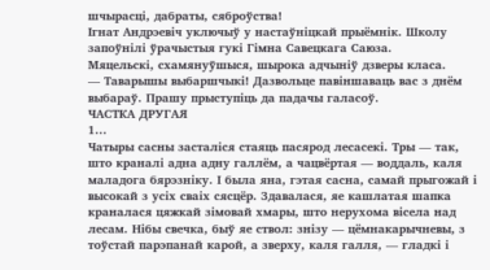шчырасці, дабраты, сяброўства!
Ігнат Андрэевіч уключыў у настаўніцкай прыёмнік. Школу запоўнілі ўрачыстыя гукі Гімна Савецкага Саюза.
Мяцельскі, схамянуўшыся, шырока адчыніў дзверы класа.
— Таварышы выбаршчыкі! Дазвольце павіншаваць вас з днём выбараў. Прашу прыступіць да падачы галасоў.
ЧАСТКА ДРУГАЯ
1...
Чатыры сасны засталіся стаяць пасярод лесасекі. Тры — так, што краналі адна адну галлём, а чацвёртая — воддаль, каля маладога бярэзніку. І была яна, гэтая сасна, самай прыгожай і высокай з усіх сваіх сясцёр. Здавалася, яе кашлатая шапка краналася цяжкай зімовай хмары, што нерухома вісела над лесам. Нібы свечка, быў яе ствол: знізу — цёмнакарычневы, з тоўстай парэпанай карой, а зверху, каля галля, — гладкі і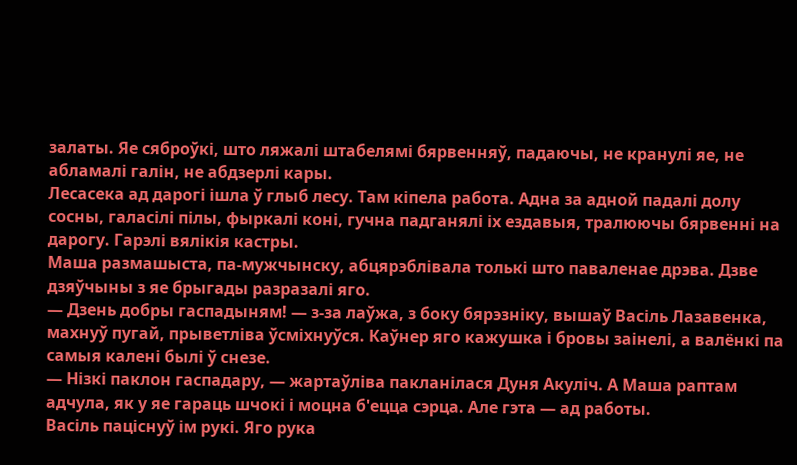залаты. Яе сяброўкі, што ляжалі штабелямі бярвенняў, падаючы, не кранулі яе, не абламалі галін, не абдзерлі кары.
Лесасека ад дарогі ішла ў глыб лесу. Там кіпела работа. Адна за адной падалі долу сосны, галасілі пілы, фыркалі коні, гучна падганялі іх ездавыя, тралюючы бярвенні на дарогу. Гарэлі вялікія кастры.
Маша размашыста, па-мужчынску, абцярэблівала толькі што паваленае дрэва. Дзве дзяўчыны з яе брыгады разразалі яго.
— Дзень добры гаспадыням! — з-за лаўжа, з боку бярэзніку, вышаў Васіль Лазавенка, махнуў пугай, прыветліва ўсміхнуўся. Каўнер яго кажушка і бровы заінелі, а валёнкі па самыя калені былі ў снезе.
— Нізкі паклон гаспадару, — жартаўліва пакланілася Дуня Акуліч. А Маша раптам адчула, як у яе гараць шчокі і моцна б'ецца сэрца. Але гэта — ад работы.
Васіль паціснуў ім рукі. Яго рука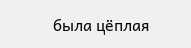была цёплая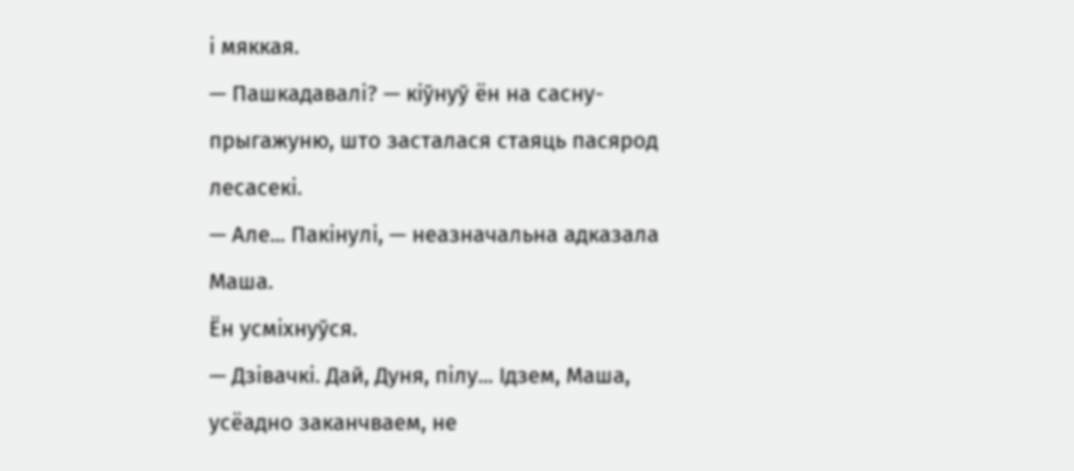і мяккая.
— Пашкадавалі? — кіўнуў ён на сасну-прыгажуню, што засталася стаяць пасярод лесасекі.
— Але... Пакінулі, — неазначальна адказала Маша.
Ён усміхнуўся.
— Дзівачкі. Дай, Дуня, пілу... Ідзем, Маша, усёадно заканчваем, не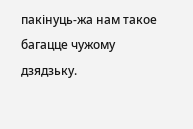пакінуць-жа нам такое багацце чужому дзядзьку.